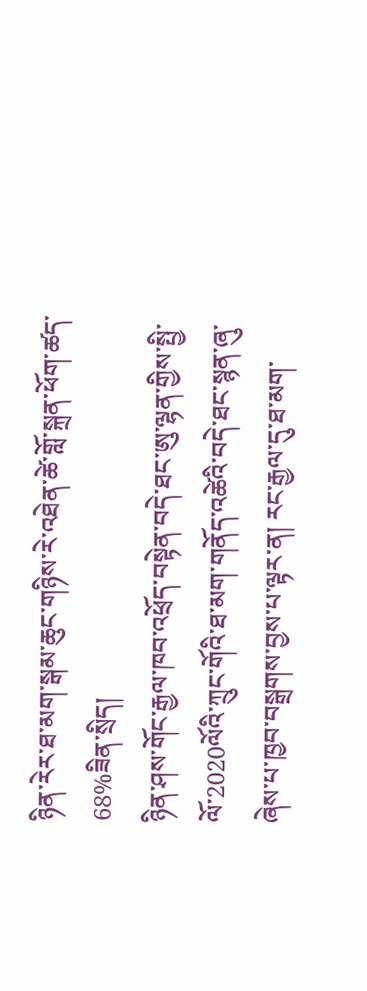ཉིན་རེར་ཐ་མག་སྒམ་ཆུང་གཉིས་རེ་འཐེན་ཚེ་གློ་སྐྲན་ཕོག་ཚད་68%ཟིན་སྲིད།
ཉིན་ཤས་གོང་རྒྱལ་ཁབ་འཕྲོད་བསྟེན་བདེ་ཐང་ཨུ་ལྷན་གྱིས་སྤྱི་ལོ་2020ལོའི་ཀྲུང་གོའི་ཐ་མག་གནོད་འཚེའི་བདེ་ཐང་སྙན་ཞུ་ཞེས་པ་ཁྱབ་བསྒྲགས་བྱས་པ་ལྟར་ན། རང་རྒྱལ་དུ་ཐ་མག་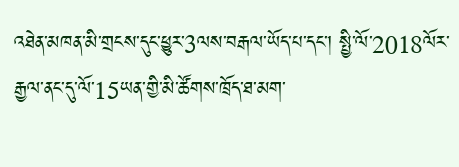འཐེན་མཁན་མི་གྲངས་དུང་ཕྱུར་3ལས་བརྒལ་ཡོད་པ་དང་། སྤྱི་ལོ་2018ལོར་རྒྱལ་ནང་དུ་ལོ་15ཡན་གྱི་མི་ཚོགས་ཁྲོད་ཐ་མག་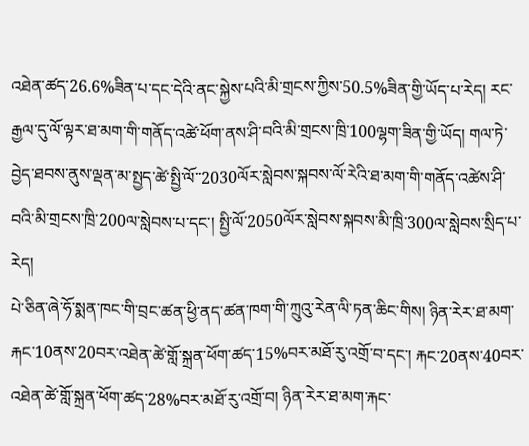འཐེན་ཚད་26.6%ཟིན་པ་དང་དེའི་ནང་སྐྱེས་པའི་མི་གྲངས་ཀྱིས་50.5%ཟིན་གྱི་ཡོད་པ་རེད། རང་རྒྱལ་དུ་ལོ་ལྟར་ཐ་མག་གི་གནོད་འཚེ་ཕོག་ནས་ཤི་བའི་མི་གྲངས་ཁྲི་100ལྷག་ཟིན་གྱི་ཡོད། གལ་ཏེ་བྱེད་ཐབས་ནུས་ལྡན་མ་སྤྱད་ཚེ་སྤྱི་ལོ་་2030ལོར་སླེབས་སྐབས་ལོ་རེའི་ཐ་མག་གི་གནོད་འཚེས་ཤི་བའི་མི་གྲངས་ཁྲི་200ལ་སླེབས་པ་དང་། སྤྱི་ལོ་2050ལོར་སླེབས་སྐབས་མི་ཁྲི་300ལ་སླེབས་སྲིད་པ་རེད།
པེ་ཅིན་ཞེ་ཧོ་སྨན་ཁང་གི་བྲང་ཚན་ཕྱི་ནད་ཚན་ཁག་གི་ཀྲུའུ་རེན་ལི་ཏན་ཆིང་གིས། ཉིན་རེར་ཐ་མག་རྐང་10ནས་20བར་འཐེན་ཚེ་གློ་སྐྲན་ཕོག་ཚད་15%བར་མཐོ་རུ་འགྲོ་བ་དང་། རྐང་20ནས་40བར་འཐེན་ཚེ་གློ་སྐྲན་ཕོག་ཚད་28%བར་མཐོ་རུ་འགྲོ་བ། ཉིན་རེར་ཐ་མག་རྐང་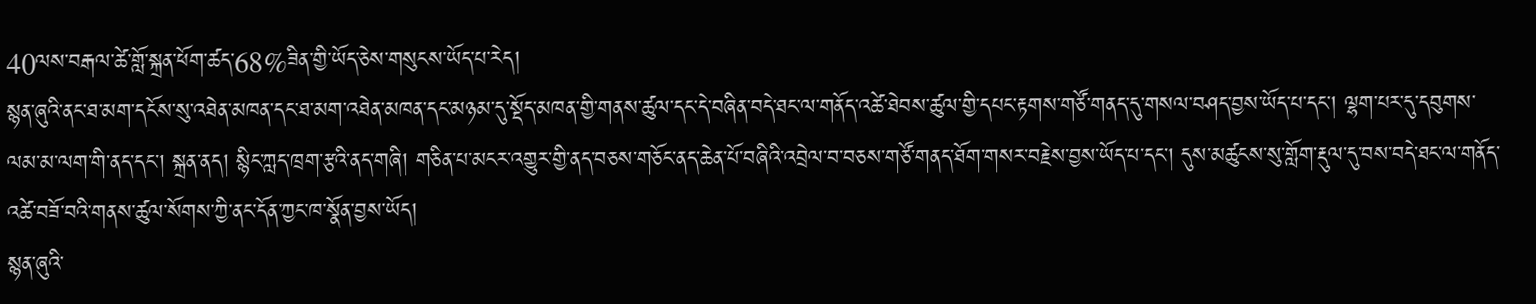40ལས་བརྒལ་ཚེ་གློ་སྐྲན་ཕོག་ཚད་68%ཟིན་གྱི་ཡོད་ཅེས་གསུངས་ཡོད་པ་རེད།
སྙན་ཞུའི་ནང་ཐ་མག་དངོས་སུ་འཐེན་མཁན་དང་ཐ་མག་འཐེན་མཁན་དང་མཉམ་དུ་སྡོད་མཁན་གྱི་གནས་ཚུལ་དང་དེ་བཞིན་བདེ་ཐང་ལ་གནོད་འཚེ་ཐེབས་ཚུལ་གྱི་དཔང་རྟགས་གཙོ་གནད་དུ་གསལ་བཤད་བྱས་ཡོད་པ་དང་། ལྷག་པར་དུ་དབུགས་ལམ་མ་ལག་གི་ནད་དང་། སྐྲན་ནད། སྙིང་ཀླད་ཁྲག་རྩའི་ནད་གཞི། གཅིན་པ་མངར་འགྱུར་གྱི་ནད་བཅས་གཅོང་ནད་ཆེན་པོ་བཞིའི་འབྲེལ་བ་བཅས་གཙོ་གནད་ཐོག་གསར་བརྗེས་བྱས་ཡོད་པ་དང་། དུས་མཚུངས་སུ་གློག་རྡུལ་དུ་བས་བདེ་ཐང་ལ་གནོད་འཚེ་བཟོ་བའི་གནས་ཚུལ་སོགས་ཀྱི་ནང་དོན་ཀྱང་ཁ་སྣོན་བྱས་ཡོད།
སྙན་ཞུའི་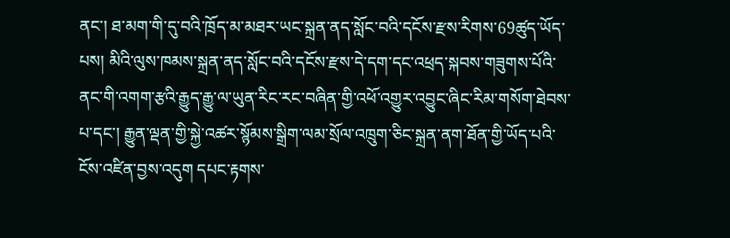ནང་། ཐ་མག་གི་དུ་བའི་ཁྲོད་མ་མཐར་ཡང་སྐྲན་ནད་སློང་བའི་དངོས་རྫས་རིགས་69ཚུད་ཡོད་པས། མིའི་ལུས་ཁམས་སྐྲན་ནད་སློང་བའི་དངོས་རྫས་དེ་དག་དང་འཕྲད་སྐབས་གཟུགས་པོའི་ནང་གི་འགག་རྩའི་རྒྱུད་རྒྱུ་ལ་ཡུན་རིང་རང་བཞིན་གྱི་འཕོ་འགྱུར་འབྱུང་ཞིང་རིམ་གསོག་ཐེབས་པ་དང་། རྒྱུན་ལྡན་གྱི་སྐྱེ་འཚར་སྙོམས་སྒྲིག་ལམ་སྲོལ་འཁྲུག་ཅིང་སྐྲན་ནག་ཐོན་གྱི་ཡོད་པའི་ངོས་འཛིན་བྱས་འདུག དཔང་རྟགས་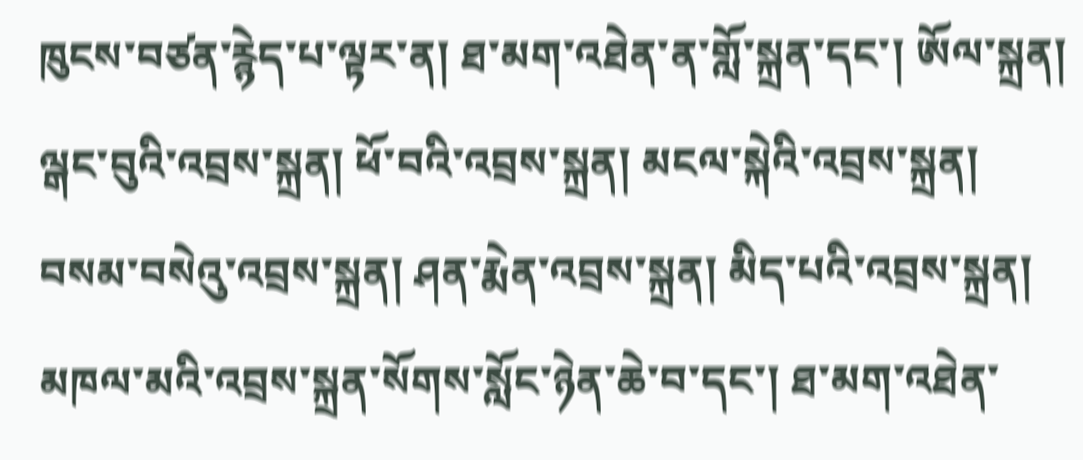ཁུངས་བཙན་རྙེད་པ་ལྟར་ན། ཐ་མག་འཐེན་ན་གློ་སྐྲན་དང་། ཨོལ་སྐྲན། ལྒང་བུའི་འབྲས་སྐྲན། ཕོ་བའི་འབྲས་སྐྲན། མངལ་སྐེའི་འབྲས་སྐྲན། བསམ་བསེའུ་འབྲས་སྐྲན། ཤན་རྨེན་འབྲས་སྐྲན། མིད་པའི་འབྲས་སྐྲན། མཁལ་མའི་འབྲས་སྐྲན་སོགས་སློང་ཉེན་ཆེ་བ་དང་། ཐ་མག་འཐེན་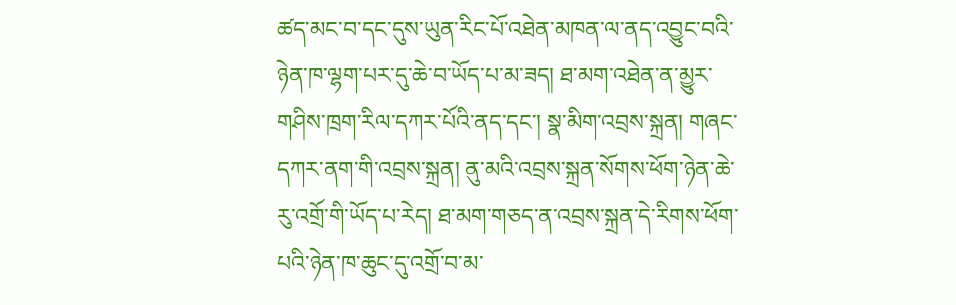ཚད་མང་བ་དང་དུས་ཡུན་རིང་པོ་འཐེན་མཁན་ལ་ནད་འབྱུང་བའི་ཉེན་ཁ་ལྷག་པར་དུ་ཆེ་བ་ཡོད་པ་མ་ཟད། ཐ་མག་འཐེན་ན་མྱུར་གཤིས་ཁྲག་རིལ་དཀར་པོའི་ནད་དང་། སྣ་མིག་འབྲས་སྐྲན། གཞང་དཀར་ནག་གི་འབྲས་སྐྲན། ནུ་མའི་འབྲས་སྐྲན་སོགས་ཕོག་ཉེན་ཆེ་རུ་འགྲོ་གི་ཡོད་པ་རེད། ཐ་མག་གཅད་ན་འབྲས་སྐྲན་དེ་རིགས་ཕོག་པའི་ཉེན་ཁ་ཆུང་དུ་འགྲོ་བ་མ་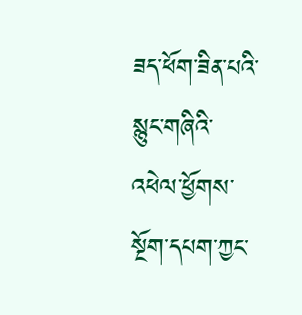ཟད་ཕོག་ཟིན་པའི་སྙུང་གཞིའི་འཕེལ་ཕྱོགས་སྔོག་དཔག་ཀྱང་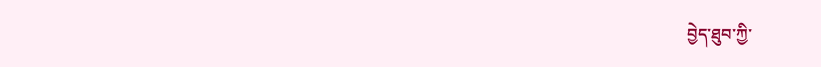བྱེད་ཐུབ་ཀྱི་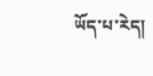ཡོད་པ་རེད།